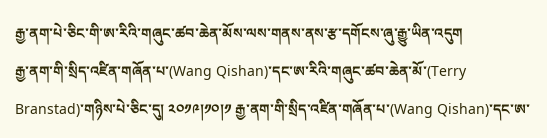རྒྱ་ནག་པེ་ཅིང་གི་ཨ་རིའི་གཞུང་ཚབ་ཆེན་མོས་ལས་གནས་ནས་རྩ་དགོངས་ཞུ་རྒྱུ་ཡིན་འདུག
རྒྱ་ནག་གི་སྲིད་འཛིན་གཞོན་པ་(Wang Qishan)་དང་ཨ་རིའི་གཞུང་ཚབ་ཆེན་མོ་(Terry Branstad)་གཉིས་པེ་ཅིང་དུ། ༢༠༡༩།༡༠།༡ རྒྱ་ནག་གི་སྲིད་འཛིན་གཞོན་པ་(Wang Qishan)་དང་ཨ་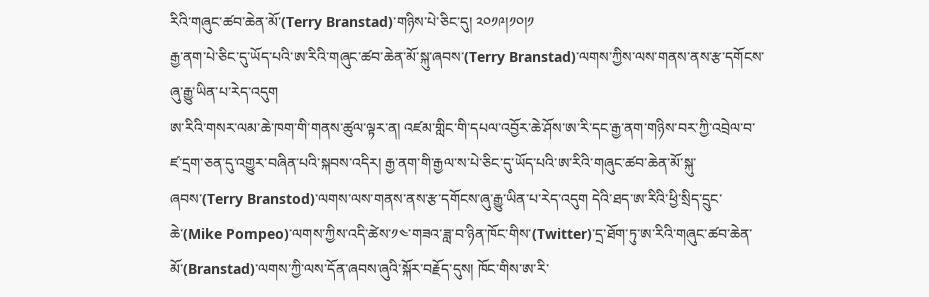རིའི་གཞུང་ཚབ་ཆེན་མོ་(Terry Branstad)་གཉིས་པེ་ཅིང་དུ། ༢༠༡༩།༡༠།༡
རྒྱ་ནག་པེ་ཅིང་དུ་ཡོད་པའི་ཨ་རིའི་གཞུང་ཚབ་ཆེན་མོ་སྐུ་ཞབས་(Terry Branstad)་ལགས་ཀྱིས་ལས་གནས་ནས་རྩ་དགོངས་ཞུ་རྒྱུ་ཡིན་པ་རེད་འདུག
ཨ་རིའི་གསར་ལམ་ཆེ་ཁག་གི་གནས་ཚུལ་ལྟར་ན། འཛམ་གླིང་གི་དཔལ་འབྱོར་ཆེ་ཤོས་ཨ་རི་དང་རྒྱ་ནག་གཉིས་བར་ཀྱི་འབྲེལ་བ་ཛ་དྲག་ཅན་དུ་འགྱུར་བཞིན་པའི་སྐབས་འདིར། རྒྱ་ནག་གི་རྒྱལ་ས་པེ་ཅིང་དུ་ཡོད་པའི་ཨ་རིའི་གཞུང་ཚབ་ཆེན་མོ་སྐུ་ཞབས་(Terry Branstod)་ལགས་ལས་གནས་ནས་རྩ་དགོངས་ཞུ་རྒྱུ་ཡིན་པ་རེད་འདུག དེའི་ཐད་ཨ་རིའི་ཕྱི་སྲིད་དྲུང་ཆེ་(Mike Pompeo)་ལགས་ཀྱིས་འདི་ཚེས་༡༤་གཟའ་ཟླ་བ་ཉིན་ཁོང་གིས་(Twitter)་དྲ་ཐོག་ཏུ་ཨ་རིའི་གཞུང་ཚབ་ཆེན་མོ་(Branstad)་ལགས་ཀྱི་ལས་དོན་ཞབས་ཞུའི་སྐོར་བརྗོད་དུས། ཁོང་གིས་ཨ་རི་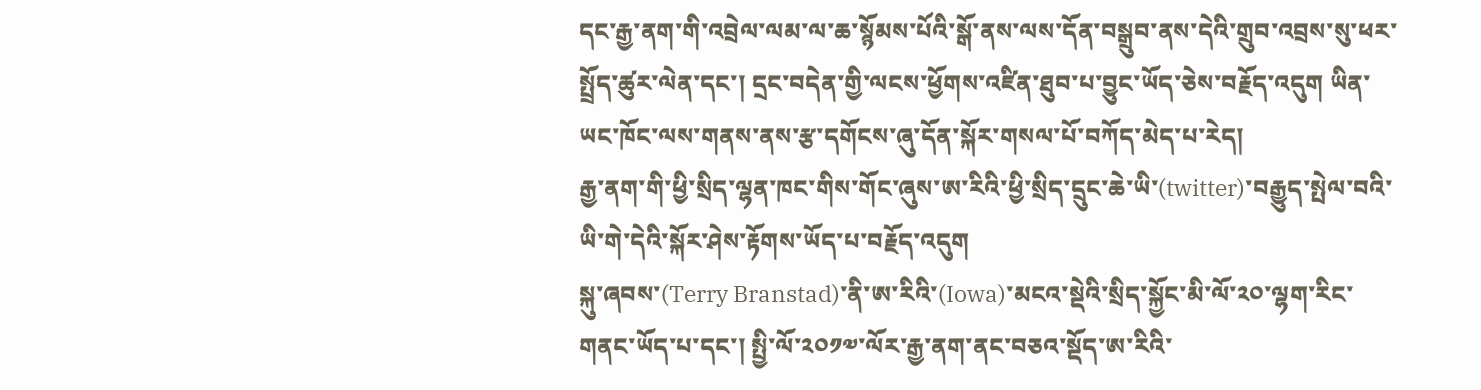དང་རྒྱ་ནག་གི་འབྲེལ་ལམ་ལ་ཆ་སྙོམས་པོའི་སྒོ་ནས་ལས་དོན་བསྒྲུབ་ནས་དེའི་གྲུབ་འབྲས་སུ་ཕར་སྤྲོད་ཚུར་ལེན་དང་། དྲང་བདེན་གྱི་ལངས་ཕྱོགས་འཛིན་ཐུབ་པ་བྱུང་ཡོད་ཅེས་བརྗོད་འདུག ཡིན་ཡང་ཁོང་ལས་གནས་ནས་རྩ་དགོངས་ཞུ་དོན་སྐོར་གསལ་པོ་བཀོད་མེད་པ་རེད།
རྒྱ་ནག་གི་ཕྱི་སྲིད་ལྷན་ཁང་གིས་གོང་ཞུས་ཨ་རིའི་ཕྱི་སྲིད་དྲུང་ཆེ་ཡི་(twitter)་བརྒྱུད་སྤེལ་བའི་ཡི་གེ་དེའི་སྐོར་ཤེས་རྟོགས་ཡོད་པ་བརྗོད་འདུག
སྐུ་ཞབས་(Terry Branstad)་ནི་ཨ་རིའི་(Iowa)་མངའ་སྡེའི་སྲིད་སྐྱོང་མི་ལོ་༢༠་ལྷག་རིང་གནང་ཡོད་པ་དང་། སྤྱི་ལོ་༢༠༡༧་ལོར་རྒྱ་ནག་ནང་བཅའ་སྡོད་ཨ་རིའི་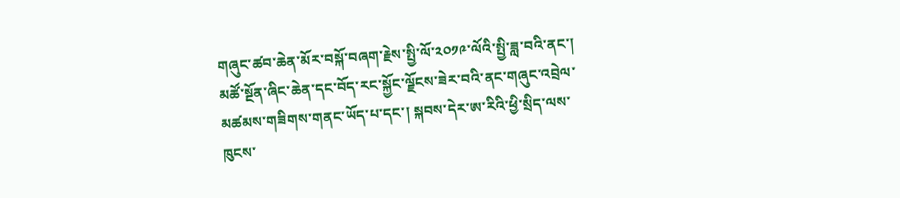གཞུང་ཚབ་ཆེན་མོར་བསྐོ་བཞག་རྗེས་སྤྱི་ལོ་༢༠༡༩་ལོའི་སྤྱི་ཟླ་བའི་ནང་། མཚོ་སྔོན་ཞིང་ཆེན་དང་བོད་རང་སྐྱོང་ལྗོངས་ཟེར་བའི་ནང་གཞུང་འབྲེལ་མཚམས་གཟིགས་གནང་ཡོད་པ་དང་། སྐབས་དེར་ཨ་རིའི་ཕྱི་སྲིད་ལས་ཁུངས་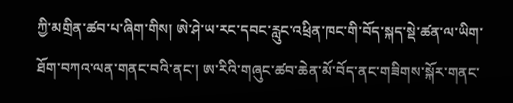ཀྱི་མགྲིན་ཚབ་པ་ཞིག་གིས། ཨེ་ཤེ་ཡ་རང་དབང་རླུང་འཕྲིན་ཁང་གི་བོད་སྐད་སྡེ་ཚན་ལ་ཡིག་ཐོག་བཀའ་ལན་གནང་བའི་ནང་། ཨ་རིའི་གཞུང་ཚབ་ཆེན་མོ་བོད་ནང་གཟིགས་སྐོར་གནང་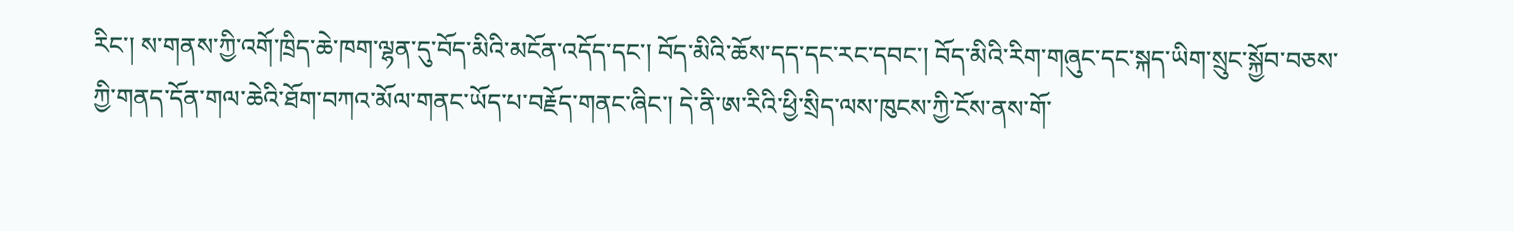རིང་། ས་གནས་ཀྱི་འགོ་ཁྲིད་ཆེ་ཁག་ལྷན་དུ་བོད་མིའི་མངོན་འདོད་དང་། བོད་མིའི་ཆོས་དད་དང་རང་དབང་། བོད་མིའི་རིག་གཞུང་དང་སྐད་ཡིག་སྲུང་སྐྱོབ་བཅས་ཀྱི་གནད་དོན་གལ་ཆེའི་ཐོག་བཀའ་མོལ་གནང་ཡོད་པ་བརྗོད་གནང་ཞིང་། དེ་ནི་ཨ་རིའི་ཕྱི་སྲིད་ལས་ཁུངས་ཀྱི་ངོས་ནས་གོ་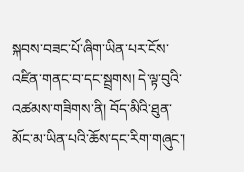སྐབས་བཟང་པོ་ཞིག་ཡིན་པར་ངོས་འཛིན་གནང་བ་དང་སྦྲགས། དེ་ལྟ་བུའི་འཚམས་གཟིགས་ནི། བོད་མིའི་ཐུན་མོང་མ་ཡིན་པའི་ཆོས་དང་རིག་གཞུང་།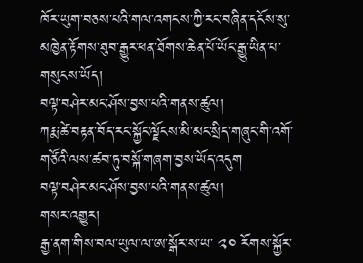ཁོར་ཡུག་བཅས་པའི་གལ་འགངས་ཀྱི་རང་བཞིན་དངོས་སུ་མཁྱེན་རྟོགས་ཐུབ་རྒྱུར་ཕན་ཐོགས་ཆེན་པོ་ཡོང་རྒྱུ་ཡིན་པ་གསུངས་ཡོད།
བལྟ་བཤེར་མང་ཤོས་བྱས་པའི་གནས་ཚུལ།
ཀརྨ་ཚེ་བརྟན་བོད་རང་སྐྱོང་ལྗོངས་མི་མང་སྲིད་གཞུང་གི་འགོ་གཙོའི་ལས་ཚབ་ཏུ་བསྐོ་གཞག་བྱས་ཡོད་འདུག
བལྟ་བཤེར་མང་ཤོས་བྱས་པའི་གནས་ཚུལ།
གསར་འགྱུར།
རྒྱ་ནག་གིས་བལ་ཡུལ་ལ་ཨ་སྒོར་ས་ཡ་ ༢༠ རོགས་སྐྱོར་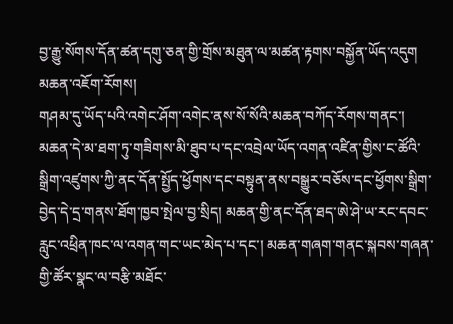བྱ་རྒྱུ་སོགས་དོན་ཚན་དགུ་ཅན་གྱི་གྲོས་མཐུན་ལ་མཚན་རྟགས་བསྐྱོན་ཡོད་འདུག
མཆན་འཇོག་རོགས།
གཤམ་དུ་ཡོད་པའི་འགེང་ཤོག་འགེང་ནས་སོ་སོའི་མཆན་བཀོད་རོགས་གནང་། མཆན་དེ་མ་ཐག་ཏུ་གཟིགས་མི་ཐུབ་པ་དང་འབྲེལ་ཡོད་འགན་འཛིན་གྱིས་ང་ཚོའི་སྒྲིག་འཛུགས་ཀྱི་ནང་དོན་སྤྱོད་ཕྱོགས་དང་བསྟུན་ནས་བསྒྱུར་བཅོས་དང་ཕྱོགས་སྒྲིག་བྱེད་དེ་དྲ་གནས་ཐོག་ཁྱབ་སྤེལ་བྱ་སྲིད། མཆན་གྱི་ནང་དོན་ཐད་ཨེ་ཤེ་ཡ་རང་དབང་རླུང་འཕྲིན་ཁང་ལ་འགན་གང་ཡང་མེད་པ་དང་། མཆན་གཞག་གནང་སྐབས་གཞན་གྱི་ཚོར་སྣང་ལ་བརྩི་མཐོང་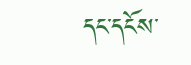དང་དངོས་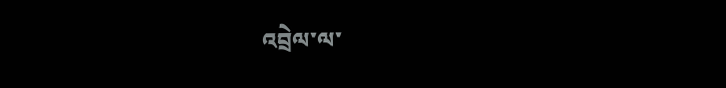འབྲེལ་ལ་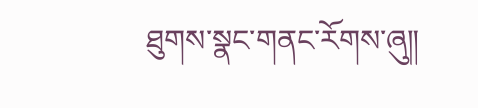ཐུགས་སྣང་གནང་རོགས་ཞུ༎